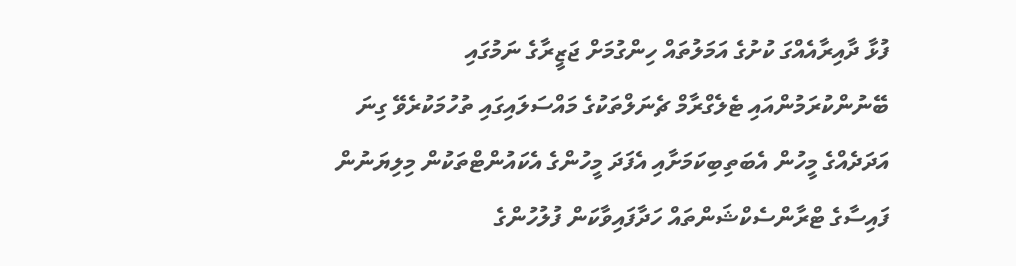ފުޅާ ދާއިރާއެއްގަ ކުށުގެ އަމަލުތައް ހިންގުމަށް ޖަޒީރާގެ ނަމުގައި ބޭނުންކުރަމުންއައި ޓެލެގްރާމް ޗެނަލްތަކުގެ މައްސަލައިގައި ތުހުމަކުރެވޭ ގިނަ އަދަދެއްގެ މީހުން އެބަތިބިކަމަށާއި އެފަދަ މީހުންގެ އެކައުންޓްތަކުން މިލިޔަނުން ފައިސާގެ ޓްރާންސެކްޝަންތައް ހަދާފައިވާކަން ފުލުހުންގެ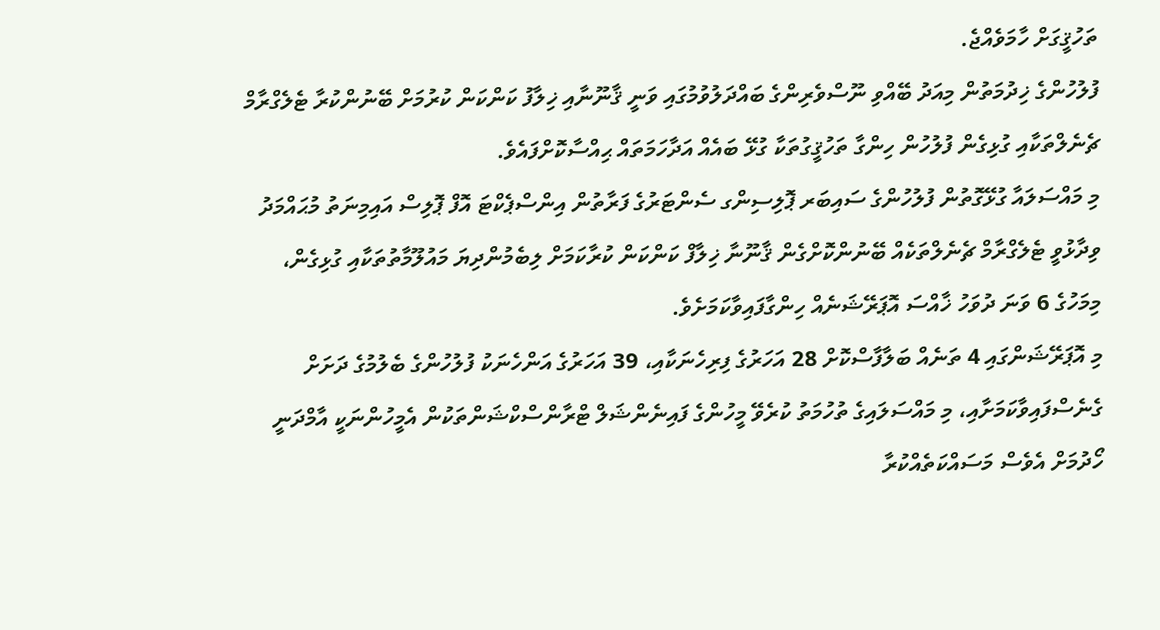ތަހުޤީގަށް ހާމަވެއްޖެ.
ފުލުހުންގެ ޚިދުމަތުން މިއަދު ބޭއްވި ނޫސްވެރިންގެ ބައްދަލުވުމުގައި ވަނީ ޤާނޫނާއި ޚިލާފު ކަންކަން ކުރުމަށް ބޭނުންކުރާ ޓެލެގްރާމް ޗެނެލްތަކާއި ގުޅިގެން ފުލުހުން ހިންގާ ތަހުޤީގުތަކާ ގުޅޭ ބައެއް އަދާހަމަތައް ޙިއްސާކޮށްފައެވެ.
މި މައްސަލައާ ގުޅޭގޮތުން ފުލުހުންގެ ސައިބަރ ޕޮލިސިންގ ސެންޓަރުގެ ފަރާތުން އިންސްޕެކްޓަ އޮފް ޕޮލިސް އައިމިނަތު މުޙައްމަދު ވިދާޅުވީ ޓެލެގްރާމް ޗެނެލްތަކެއް ބޭނުންކޮށްގެން ޤާނޫނާ ޚިލާފް ކަންކަން ކުރާކަމަށް ލިބެމުންދިޔަ މައުލޫމާތުތަކާއި ގުޅިގެން، މިމަހުގެ 6 ވަނަ ދުވަހު ޚާއްސަ އޮޕަރޭޝަނެއް ހިންގާފައިވާކަމަށެވެ.
މި އޮޕަރޭޝަންގައި 4 ތަނެއް ބަލާފާސްކޮށް 28 އަހަރުގެ ފިރިހެނަކާއި، 39 އަހަރުގެ އަންހެނަކު ފުލުހުންގެ ބެލުމުގެ ދަށަށް ގެނެސްފައިވާކަމަށާއި، މި މައްސަލައިގެ ތުހުމަތު ކުރެވޭ މީހުންގެ ފައިނެންޝަލް ޓްރާންސްކްޝަންތަކުން އެމީހުންނަކީ އާމްދަނީ ހޯދުމަށް އެވެސް މަސައްކަތެއްކުރާ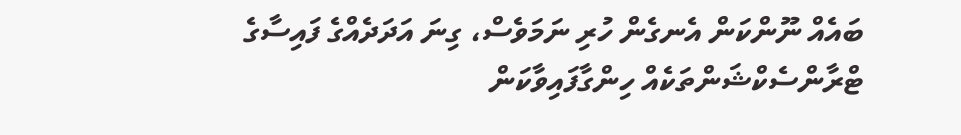ބައެއް ނޫންކަން އެނގެން ހުރި ނަމަވެސް، ގިނަ އަދަދެއްގެ ފައިސާގެ ޓްރާންސެކްޝަންތަކެއް ހިންގާފައިވާކަން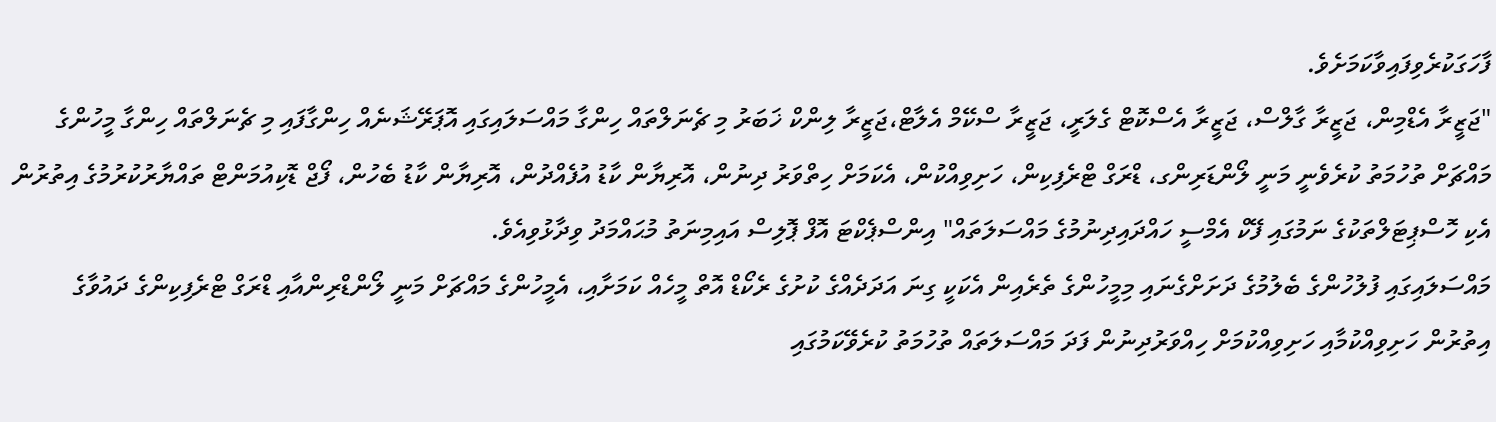ފާހަގަކުރެވިފައިވާކަމަށެވެ.
"ޖަޒީރާ އެޑްމިން، ޖަޒީރާ ގާލްސް، ޖަޒީރާ އެސްކޮޓް ގެލަރީ، ޖަޒީރާ ސްކޭމް އެލާޓް،ޖަޒީރާ ލިންކް ޚަބަރު މި ޗެނަލްތައް ހިންގާ މައްސަލައިގައި އޮޕަރޭޝަނެއް ހިންގާފައި މި ޗެނަލްތައް ހިންގާ މީހުންގެ މައްޗަށް ތުހުމަތު ކުރެވެނީ މަނީ ލޯންޑަރިންގ، ޑްރަގް ޓްރެފިކިން، ހަށިވިއްކުން، އެކަމަށް ހިތްވަރު ދިނުން، އޮރިޔާން ކާޑު އުފެއްދުން، އޮރިޔާން ކާޑު ބެހުން، ފޯޖް ޑޮކިއުމަންޓް ތައްޔާރުކުރުމުގެ އިތުރުން އެކި ހޮސްޕިޓަލްތަކުގެ ނަމުގައި ފޭކް އެމްސީ ހައްދައިދިނުމުގެ މައްސަލަތައް" އިންސްޕެކްޓަ އޮފް ޕޮލިސް އައިމިނަތު މުޙައްމަދު ވިދާޅުވިއެވެ.
މައްސަލައިގައި ފުލުހުންގެ ބެލުމުގެ ދަށަށްގެނައި މިމީހުންގެ ތެރެއިން އެކަކީ ގިނަ އަދަދެއްގެ ކުށުގެ ރެކޯޑް އޮތް މީހެއް ކަމަށާއި، އެމީހުންގެ މައްޗަށް މަނީ ލޯންޑްރިންއާއި ޑްރަގް ޓްރެފިކިންގެ ދައުވާގެ އިތުރުން ހަށިވިއްކުމާއި ހަށިވިއްކުމަށް ހިއްވަރުދިނުން ފަދަ މައްސަލަތައް ތުހުމަތު ކުރެވޭކަމުގައި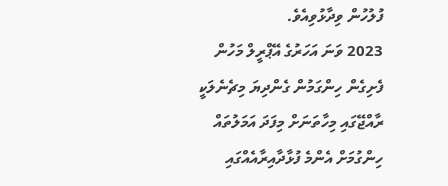ފުލުހުން ވިދާޅުވިއެވެ.
2023 ވަނަ އަހަރުގެ އޭޕްރީލް މަހުން ފެށިގެން ހިންގަމުން ގެންދިޔަ މިޗެނެލަކީ ރާއްޖޭގައި މިހާތަނަށް މިފަދަ އަމަލުތައް ހިންގުމަށް އެންމެ ފުޅާދާއިރާއެއްގައި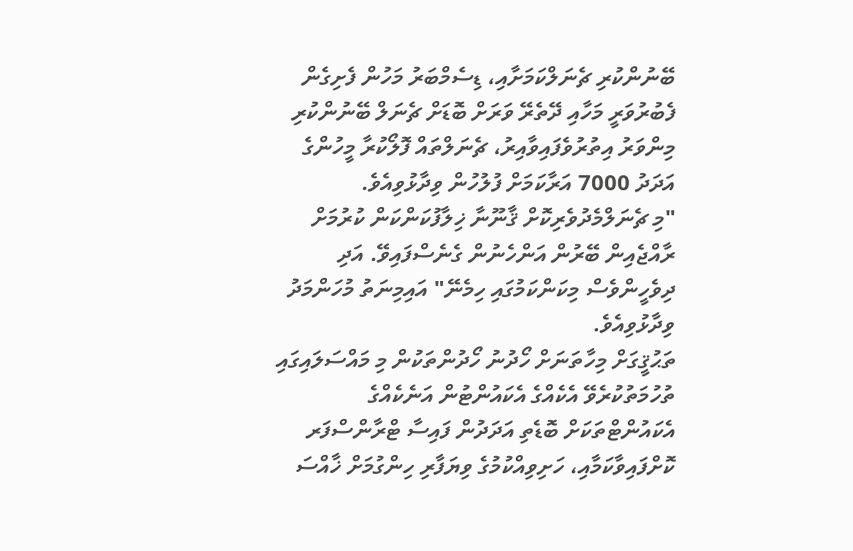ބޭނުންކުރި ޗެނަލްކަމަށާއި، ޑިސެމްބަރު މަހުން ފެށިގެން ފެބުރުވަރީ މަހާއި ދޭތެރޭ ވަރަށް ބޮޑަށް ޗެނަލް ބޭނުންކުރި މިންވަރު އިތުރުވެފައިވާއިރު، ޗެނަލްތައް ފޮލޯކުރާ މީހުންގެ އަދަދު 7000 އަރާކަމަށް ފުލުހުން ވިދާޅުވިއެވެ.
"މި ޗެނަލްމެދުވެރިކޮށް ޤާނޫނާ ޚިލާފުކަންކަން ކުރުމަށް ރާއްޖެއިން ބޭރުން އަންހެނުން ގެނެސްފައިވޭ. އަދި ދިވެހީންވެސް މިކަންކަމުގައި ހިމެނޭ" އައިމިނަތު މުހަންމަދު ވިދާޅުވިއެވެ.
ތަޙުޤީގަށް މިހާތަނަށް ހޯދުނު ހޯދުންތަކުން މި މައްސަލައިގައި ތުހުމަތުކުރެވޭ އެކެއްގެ އެކައުންޓުން އަނެކެއްގެ އެކައުންޓްތަކަށް ބޮޑެތި އަދަދުން ފައިސާ ޓްރާންސްފަރ ކޮށްފައިވާކަމާއި، ހަށިވިއްކުމުގެ ވިޔަފާރި ހިންގުމަށް ޚާއްސަ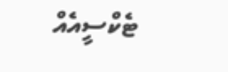ޓެކްސީއެއް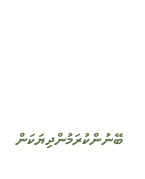ބޭނުންކުރަމުންދިޔަކަން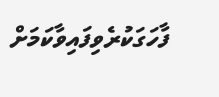ފާހަގަކުރެވިފައިވާކަމަށް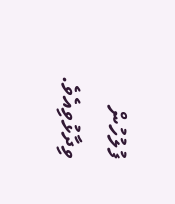ފުލުހުން ވިދާޅުވިއެވެ.